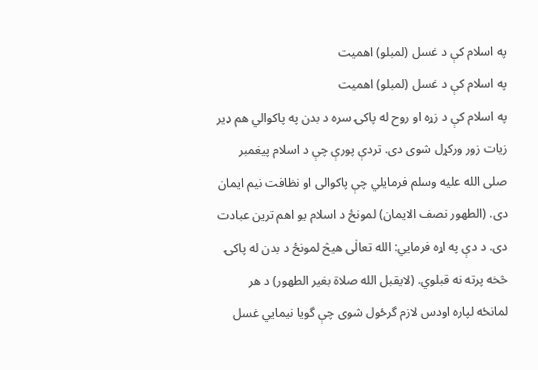په اسلام کې د غسل (لمبلو) اهميت
په اسلام کې د غسل (لمبلو) اهميت
په اسلام کې د زړه او روح له پاکۍ سره د بدن په پاکوالي هم ډير زيات زور ورکړل شوى دى. تردې پورې چې د اسلام پيغمبر صلى الله عليه وسلم فرمايلي چې پاکوالى او نظافت نيم ايمان دى. (الطهور نصف الايمان) لمونځ د اسلام يو اهم ترين عبادت دى. د دې په اړه فرمايي: الله تعالٰى هيڅ لمونځ د بدن له پاکۍ څخه پرته نه قبلوي. (لايقبل الله صلاة بغير الطهور) د هر لمانځه لپاره اودس لازم گرځول شوى چې گويا نيمايي غسل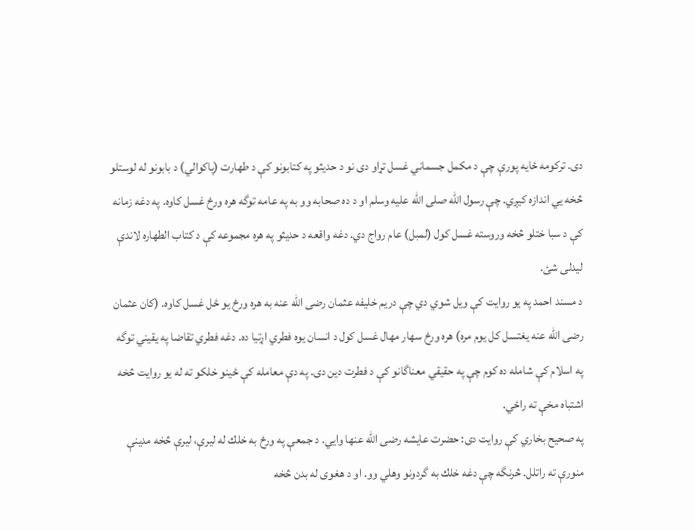دى. ترکومه ځايه پورې چې د مکمل جسماني غسل تړاو دى نو د حديثو په کتابونو کې د طهارت (پاکوالي) د بابونو له لوستلو څخه يي اندازه کيږي. چې رسول الله صلى الله عليه وسلم او د ده صحابه وو به په عامه توگه هره ورځ غسل کاوه. په دغه زمانه کې د سبا ختلو څخه وروسته غسل کول (لمبل) عام رواج دي. دغه واقعه د حديثو په هره مجموعه کې د کتاب الطهاره لاندې ليدلى شئ.
د مسند احمد په يو روايت کې ويل شوي دي چې دريم خليفه عثمان رضى الله عنه به هره ورځ يو ځل غسل کاوه. (کان عثمان رضى الله عنه يغتسل کل يوم مره) هره ورځ سهار مهال غسل کول د انسان يوه فطري اړتيا ده. دغه فطري تقاضا په يقيني توگه په اسلام کې شامله ده کوم چې په حقيقي معناگانو کې د فطرت دين دى. په دې معامله کې ځينو خلکو ته له يو روايت څخه اشتباه مخې ته راځي.
په صحيح بخاري کې روايت دى: حضرت عايشه رضى الله عنها وايي. د جمعې په ورځ به خلك له ليرې، ليرې څخه مدينې منورې ته راتلل. څرنگه چې دغه خلك به گردونو وهلي وو. او د هغوى له بدن څخه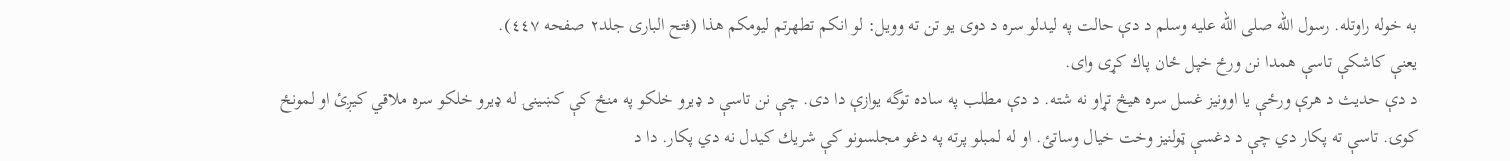به خوله راوتله. رسول الله صلى الله عليه وسلم د دې حالت په ليدلو سره د دوى يو تن ته وويل: لو انکم تطهرتم ليومکم هذا (فتح البارى جلد٢ صفحه ٤٤٧).
يعنې کاشکې تاسې همدا نن ورځ خپل ځان پاك کړى واى.
د دې حديث د هرې ورځې يا اوونيز غسل سره هيڅ تړاو نه شته. د دې مطلب په ساده توگه يوازې دا دى. چې نن تاسې د ډيرو خلکو په منځ کې کښينۍ له ډيرو خلکو سره ملاقي کيږئ او لمونځ کوۍ. تاسې ته پکار دي چې د دغسې ټولنيز وخت خيال وساتئ. او له لمبلو پرته په دغو مجلسونو کې شريك کيدل نه دي پکار. دا د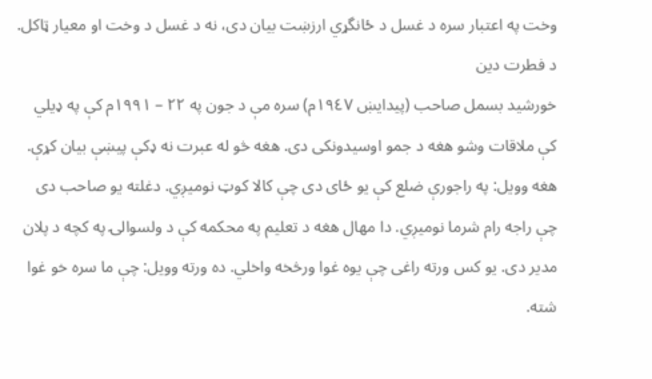وخت په اعتبار سره د غسل د ځانگړي ارزښت بيان دى، نه د غسل د وخت او معيار ټاکل.
د فطرت دين
خورشيد بسمل صاحب (پيدايښ ١٩٤٧م) سره مې د جون په ٢٢ – ١٩٩١م کې په ډيلي کې ملاقات وشو هغه د جمو اوسيدونکى دى. هغه څو له عبرت نه ډکې پيښې بيان کړې.
هغه وويل: په راجورې ضلع کې يو ځاى دى چې کالا کوټ نوميږي. دغلته يو صاحب دى چې راجه رام شرما نوميږي. دا مهال هغه د تعليم په محکمه کې د ولسوالۍ په کچه د پلان مدير دى. يو کس ورته راغى چې يوه غوا ورڅخه واخلي. ده ورته وويل: چې ما سره خو غوا شته.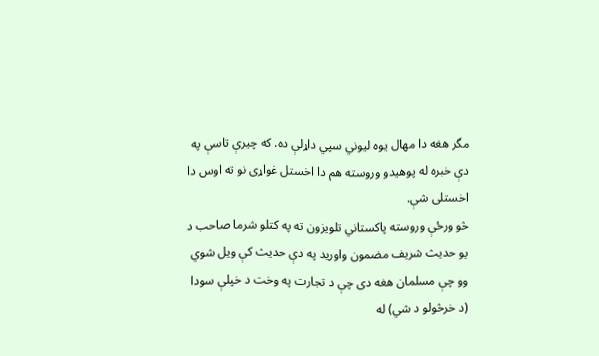مگر هغه دا مهال يوه ليوني سپي داړلې ده. که چيرې تاسې په دې خبره له پوهيدو وروسته هم دا اخستل غواړى نو ته اوس دا اخستلى شې.
څو ورځې وروسته پاکستاني تلويزون ته په کتلو شرما صاحب د يو حديث شريف مضمون واوريد په دې حديث کې ويل شوي وو چې مسلمان هغه دى چې د تجارت په وخت د خپلې سودا (د خرڅولو د شي) له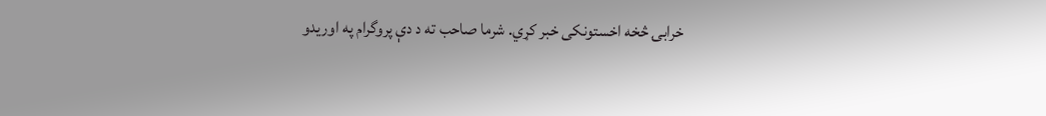خرابۍ څخه اخستونکى خبر کړي. شرما صاحب ته د دې پروگرام په اوريدو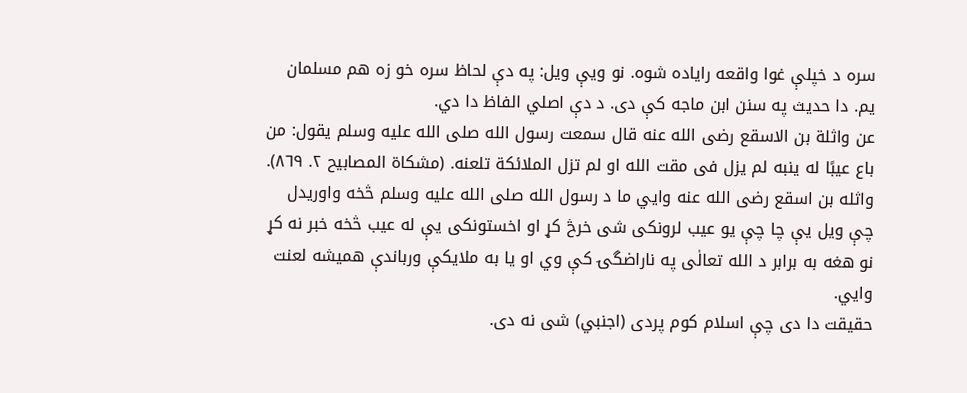سره د خپلې غوا واقعه راياده شوه. نو ويې ويل: په دې لحاظ سره خو زه هم مسلمان يم. دا حديث په سنن ابن ماجه کې دى. د دې اصلي الفاظ دا دي.
عن واثلة بن الاسقع رضى الله عنه قال سمعت رسول الله صلى الله عليه وسلم يقول: من باع عيبًا له ينبه لم يزل فى مقت الله او لم تزل الملائکة تلعنه. (مشکاة المصابيح ٢. ٨٦٩).
واثله بن اسقع رضى الله عنه وايي ما د رسول الله صلى الله عليه وسلم څخه واوريدل چې ويل يې چا چې يو عيب لرونکى شى خرڅ کړ او اخستونکى يې له عيب څخه خبر نه کړ نو هغه به برابر د الله تعالٰى په ناراضگۍ کې وي او يا به ملايکې ورباندې هميشه لعنت وايي.
حقيقت دا دى چې اسلام کوم پردى (اجنبي) شى نه دى.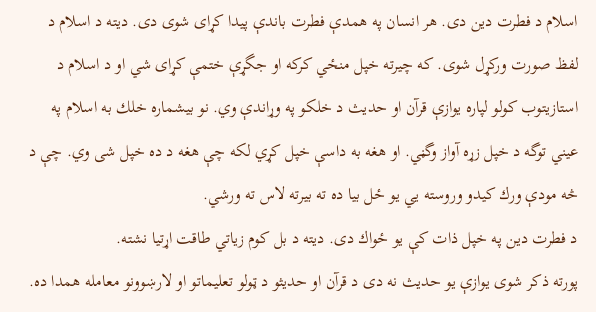اسلام د فطرت دين دى. هر انسان په همدې فطرت باندې پيدا کړاى شوى دى. ديته د اسلام د لفظ صورت ورکړل شوى. که چيرته خپل منځي کرکه او جگړې ختمې کړاى شي او د اسلام د استازيتوب کولو لپاره يوازې قرآن او حديث د خلکو په وړاندې وي. نو بيشماره خلك به اسلام په عيني توگه د خپل زړه آواز وگڼي. او هغه به داسې خپل کړي لکه چې هغه د ده خپل شى وي. چې د څه مودې ورك کيدو وروسته يي يو ځل بيا ده ته بيرته لاس ته ورشي.
د فطرت دين په خپل ذات کې يو ځواك دى. ديته د بل کوم زياتي طاقت اړتيا نشته.
پورته ذکر شوى يوازې يو حديث نه دى د قرآن او حديثو د ټولو تعليماتو او لارښوونو معامله همدا ده.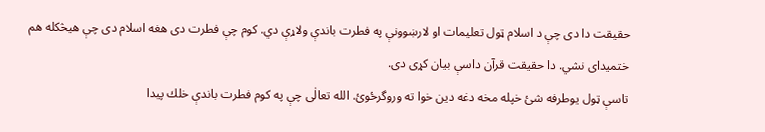حقيقت دا دى چې د اسلام ټول تعليمات او لارښوونې په فطرت باندې ولاړې دي. کوم چې فطرت دى هغه اسلام دى چې هيڅکله هم ختميداى نشي. دا حقيقت قرآن داسې بيان کړى دى.
تاسې ټول يوطرفه شئ خپله مخه دغه دين خوا ته وروگرځوئ. الله تعالٰى چې په کوم فطرت باندې خلك پيدا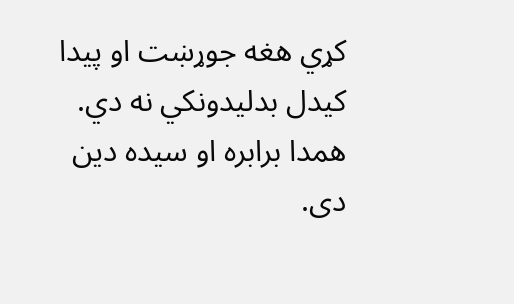کړي هغه جوړښت او پيدا کيدل بدليدونکي نه دي. همدا برابره او سيده دين دى.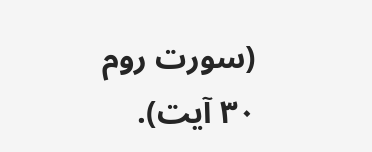(سورت روم ٣٠ آيت).